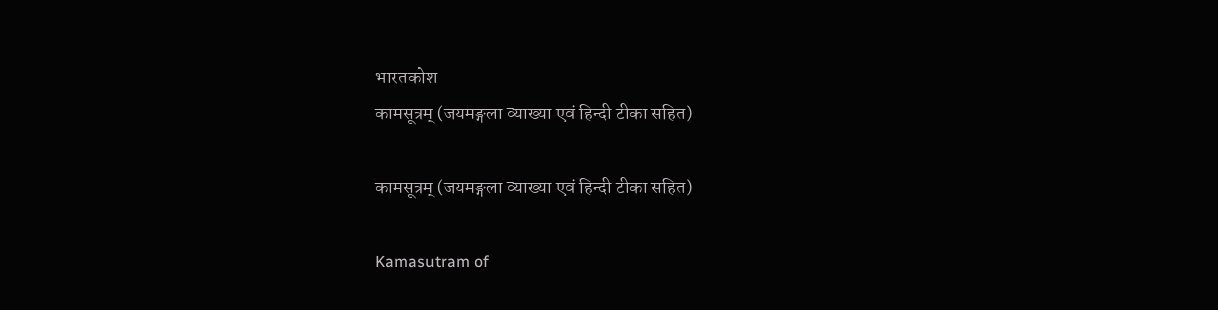भारतकोश
कामसूत्रम् (जयमङ्गला व्याख्या एवं हिन्दी टीका सहित)

कामसूत्रम् (जयमङ्गला व्याख्या एवं हिन्दी टीका सहित)

Kamasutram of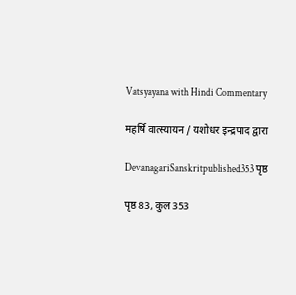Vatsyayana with Hindi Commentary

महर्षि वात्स्यायन / यशोधर इन्द्रपाद द्वारा

DevanagariSanskritpublished353 पृष्ठ

पृष्ठ 83, कुल 353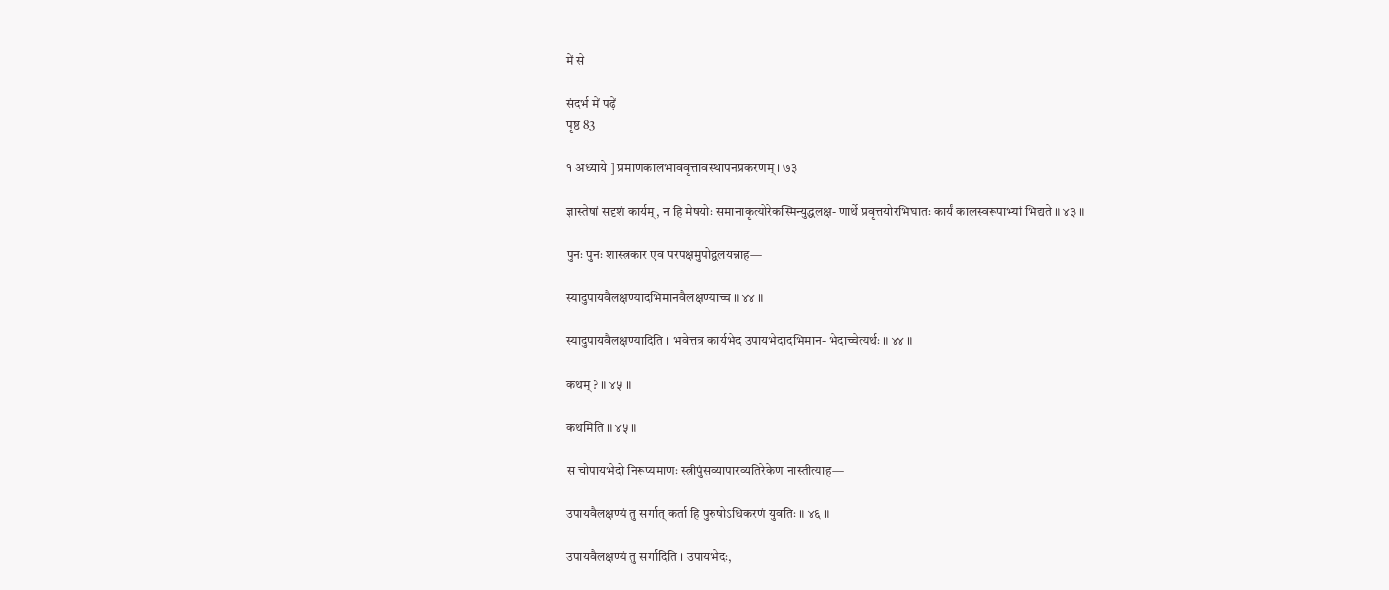में से

संदर्भ में पढ़ें
पृष्ठ 83

१ अध्याये ] प्रमाणकालभाववृत्तावस्थापनप्रकरणम् । ७३

ज्ञास्तेषां सदृशं कार्यम्, न हि मेषयोः समानाकृत्योरेकस्मिन्युद्धलक्ष- णार्थे प्रवृत्तयोरभिघातः कार्यं कालस्वरूपाभ्यां भिद्यते ॥ ४३ ॥

पुनः पुनः शास्त्रकार एव परपक्षमुपोद्वलयन्नाह—

स्यादुपायवैलक्षण्यादभिमानवैलक्षण्याच्च ॥ ४४ ॥

स्यादुपायवैलक्षण्यादिति । भवेत्तत्र कार्यभेद उपायभेदादभिमान- भेदाच्चेत्यर्थः ॥ ४४ ॥

कथम् ? ॥ ४५ ॥

कथमिति ॥ ४५ ॥

स चोपायभेदो निरूप्यमाणः स्त्रीपुंसव्यापारव्यतिरेकेण नास्तीत्याह—

उपायवैलक्षण्यं तु सर्गात् कर्ता हि पुरुषोऽधिकरणं युवतिः ॥ ४६ ॥

उपायवैलक्षण्यं तु सर्गादिति । उपायभेदः,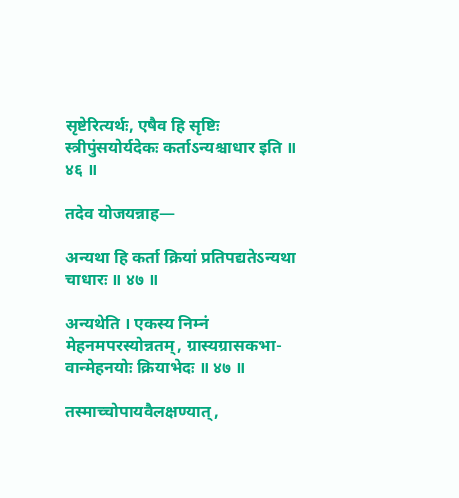सृष्टेरित्यर्थः, एषैव हि सृष्टिः स्त्रीपुंसयोर्यदेकः कर्ताऽन्यश्चाधार इति ॥ ४६ ॥

तदेव योजयन्नाह—

अन्यथा हि कर्ता क्रियां प्रतिपद्यतेऽन्यथा चाधारः ॥ ४७ ॥

अन्यथेति । एकस्य निम्नं मेहनमपरस्योन्नतम्, ग्रास्यग्रासकभा- वान्मेहनयोः क्रियाभेदः ॥ ४७ ॥

तस्माच्चोपायवैलक्षण्यात्,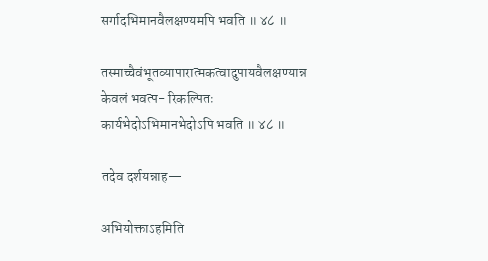सर्गादभिमानवैलक्षण्यमपि भवति ॥ ४८ ॥

तस्माच्चैवंभूतव्यापारात्मकत्वादुपायवैलक्षण्यान्न केवलं भवत्प- रिकल्पितः कार्यभेदोऽभिमानभेदोऽपि भवति ॥ ४८ ॥

तदेव दर्शयन्नाह—

अभियोक्ताऽहमिति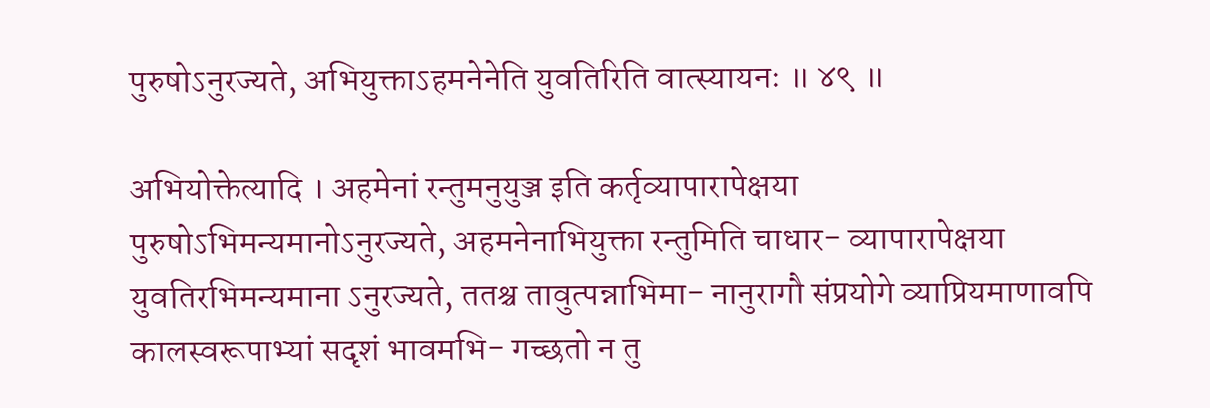पुरुषोऽनुरज्यते, अभियुक्ताऽहमनेनेति युवतिरिति वात्स्यायनः ॥ ४९ ॥

अभियोक्तेत्यादि । अहमेनां रन्तुमनुयुञ्ज इति कर्तृव्यापारापेक्षया पुरुषोऽभिमन्यमानोऽनुरज्यते, अहमनेनाभियुक्ता रन्तुमिति चाधार- व्यापारापेक्षया युवतिरभिमन्यमाना ऽनुरज्यते, ततश्च तावुत्पन्नाभिमा- नानुरागौ संप्रयोगे व्याप्रियमाणावपि कालस्वरूपाभ्यां सदृशं भावमभि- गच्छतो न तु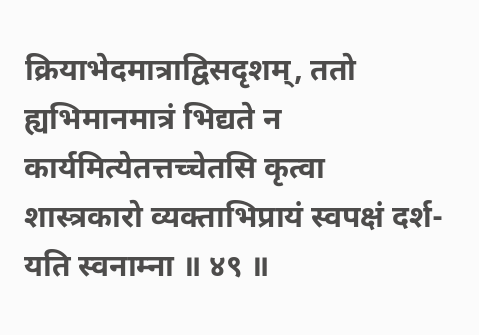क्रियाभेदमात्राद्विसदृशम्, ततो ह्यभिमानमात्रं भिद्यते न कार्यमित्येतत्तच्चेतसि कृत्वा शास्त्रकारो व्यक्ताभिप्रायं स्वपक्षं दर्श- यति स्वनाम्ना ॥ ४९ ॥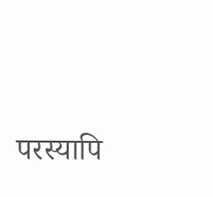परस्यापि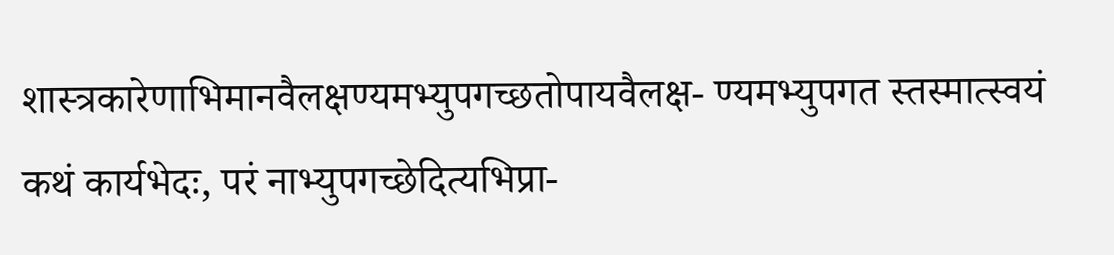शास्त्रकारेणाभिमानवैलक्षण्यमभ्युपगच्छतोपायवैलक्ष- ण्यमभ्युपगत स्तस्मात्स्वयं कथं कार्यभेदः, परं नाभ्युपगच्छेदित्यभिप्रा-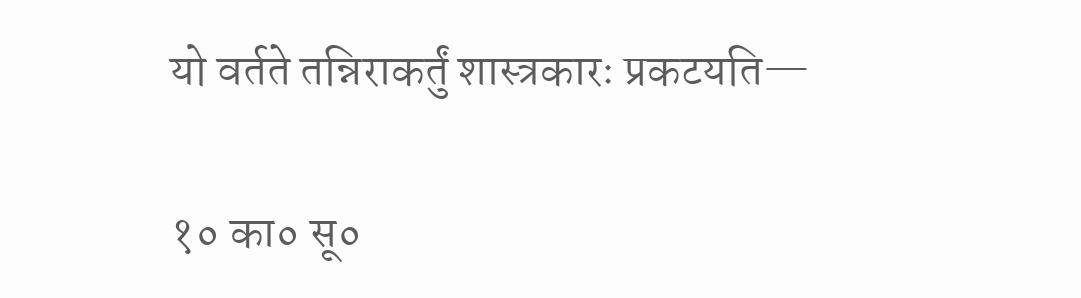यो वर्तते तन्निराकर्तुं शास्त्रकारः प्रकटयति—

१० का० सू०